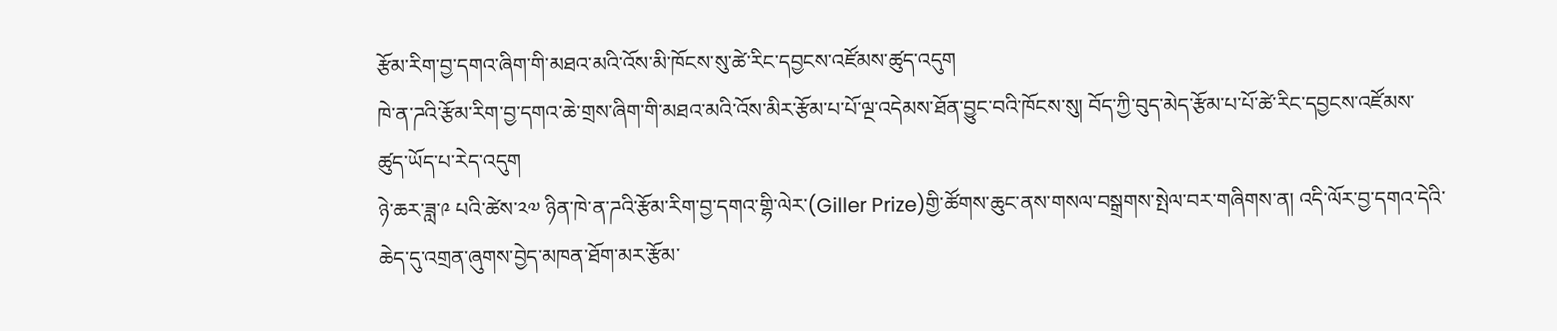རྩོམ་རིག་བྱ་དགའ་ཞིག་གི་མཐའ་མའི་འོས་མི་ཁོངས་སུ་ཚེ་རིང་དབྱངས་འཛོམས་ཚུད་འདུག
ཁེ་ན་ཌའི་རྩོམ་རིག་བྱ་དགའ་ཆེ་གྲས་ཞིག་གི་མཐའ་མའི་འོས་མིར་རྩོམ་པ་པོ་ལྔ་འདེམས་ཐོན་བྱུང་བའི་ཁོངས་སུ། བོད་ཀྱི་བུད་མེད་རྩོམ་པ་པོ་ཚེ་རིང་དབྱངས་འཛོམས་ཚུད་ཡོད་པ་རེད་འདུག
ཉེ་ཆར་ཟླ་༩ པའི་ཚེས་༢༧ ཉིན་ཁེ་ན་ཌའི་རྩོམ་རིག་བྱ་དགའ་གྷི་ལེར་(Giller Prize)གྱི་ཚོགས་ཆུང་ནས་གསལ་བསྒྲགས་སྤེལ་བར་གཞིགས་ན། འདི་ལོར་བྱ་དགའ་དེའི་ཆེད་དུ་འགྲན་ཞུགས་བྱེད་མཁན་ཐོག་མར་རྩོམ་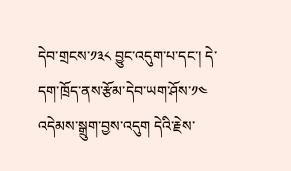དེབ་གྲངས་༡༣༨ བྱུང་འདུག་པ་དང་། དེ་དག་ཁྲོད་ནས་རྩོམ་དེབ་ཡག་ཤོས་༡༤ འདེམས་སྒྲུག་བྱས་འདུག དེའི་རྗེས་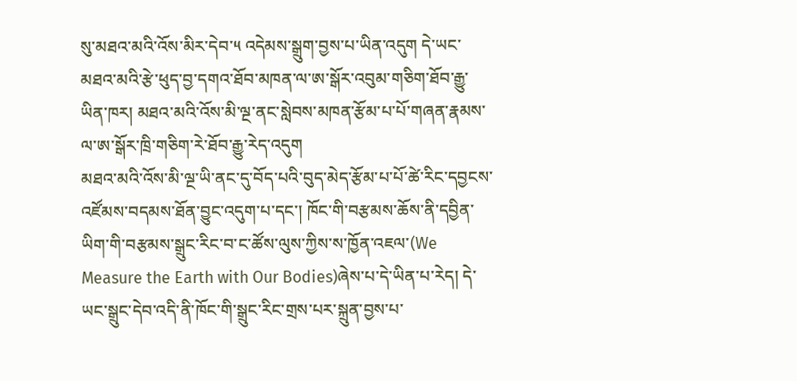སུ་མཐའ་མའི་འོས་མིར་དེབ་༥ འདེམས་སྒྲུག་བྱས་པ་ཡིན་འདུག དེ་ཡང་མཐའ་མའི་རྩེ་ཕུད་བྱ་དགའ་ཐོབ་མཁན་ལ་ཨ་སྒོར་འབུམ་གཅིག་ཐོབ་རྒྱུ་ཡིན་ཁར། མཐའ་མའི་འོས་མི་ལྔ་ནང་སླེབས་མཁན་རྩོམ་པ་པོ་གཞན་རྣམས་ལ་ཨ་སྒོར་ཁྲི་གཅིག་རེ་ཐོབ་རྒྱུ་རེད་འདུག
མཐའ་མའི་འོས་མི་ལྔ་ཡི་ནང་དུ་བོད་པའི་བུད་མེད་རྩོམ་པ་པོ་ཚེ་རིང་དབྱངས་འཛོམས་བདམས་ཐོན་བྱུང་འདུག་པ་དང་། ཁོང་གི་བརྩམས་ཆོས་ནི་དབྱིན་ཡིག་གི་བརྩམས་སྒྲུང་རིང་བ་ང་ཚོས་ལུས་ཀྱིས་ས་ཁྱོན་འཇལ་(We Measure the Earth with Our Bodies)ཞེས་པ་དེ་ཡིན་པ་རེད། དེ་ཡང་སྒྲུང་དེབ་འདི་ནི་ཁོང་གི་སྒྲུང་རིང་གྲས་པར་སྐྲུན་བྱས་པ་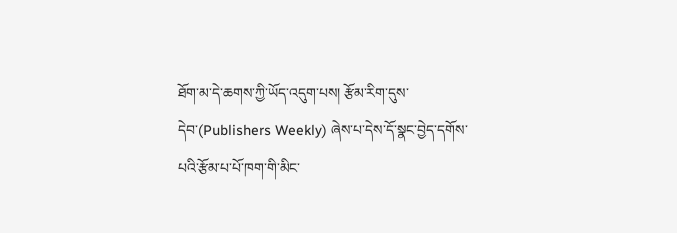ཐོག་མ་དེ་ཆགས་ཀྱི་ཡོད་འདུག་པས། རྩོམ་རིག་དུས་དེབ་(Publishers Weekly) ཞེས་པ་དེས་དོ་སྣང་བྱེད་དགོས་པའི་རྩོམ་པ་པོ་ཁག་གི་མིང་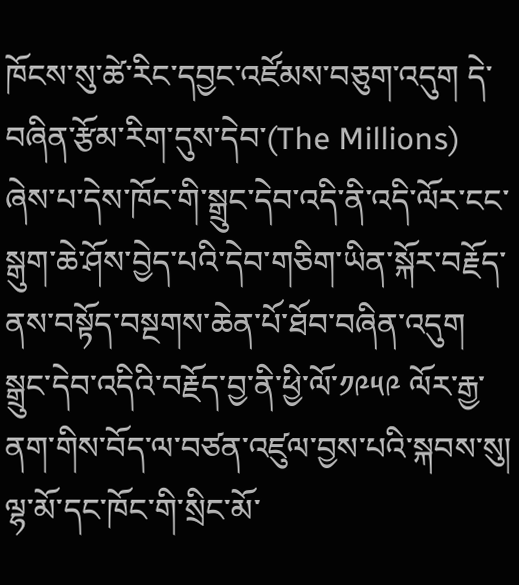ཁོངས་སུ་ཚེ་རིང་དབྱང་འཛོམས་བཅུག་འདུག དེ་བཞིན་རྩོམ་རིག་དུས་དེབ་(The Millions) ཞེས་པ་དེས་ཁོང་གི་སྒྲུང་དེབ་འདི་ནི་འདི་ལོར་ངང་སྒུག་ཆེ་ཤོས་བྱེད་པའི་དེབ་གཅིག་ཡིན་སྐོར་བརྗོད་ནས་བསྟོད་བསྔགས་ཆེན་པོ་ཐོབ་བཞིན་འདུག
སྒྲུང་དེབ་འདིའི་བརྗོད་བྱ་ནི་ཕྱི་ལོ་༡༩༥༩ ལོར་རྒྱ་ནག་གིས་བོད་ལ་བཙན་འཛུལ་བྱས་པའི་སྐབས་སུ། ལྷ་མོ་དང་ཁོང་གི་སྲིང་མོ་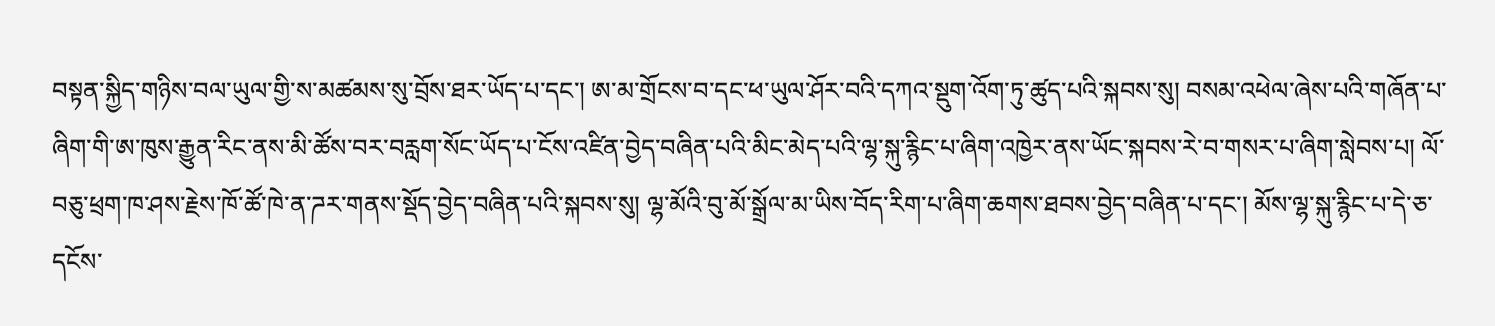བསྟན་སྐྱིད་གཉིས་བལ་ཡུལ་གྱི་ས་མཚམས་སུ་བྲོས་ཐར་ཡོད་པ་དང་། ཨ་མ་གྲོངས་བ་དང་ཕ་ཡུལ་ཤོར་བའི་དཀའ་སྡུག་འོག་ཏུ་ཚུད་པའི་སྐབས་སུ། བསམ་འཕེལ་ཞེས་པའི་གཞོན་པ་ཞིག་གི་ཨ་ཁུས་རྒྱུན་རིང་ནས་མི་ཚོས་བར་བརླག་སོང་ཡོད་པ་ངོས་འཛིན་བྱེད་བཞིན་པའི་མིང་མེད་པའི་ལྷ་སྐུ་རྙིང་པ་ཞིག་འཁྱེར་ནས་ཡོང་སྐབས་རེ་བ་གསར་པ་ཞིག་སླེབས་པ། ལོ་བཅུ་ཕྲག་ཁ་ཤས་རྗེས་ཁོ་ཚོ་ཁེ་ན་ཌར་གནས་སྡོད་བྱེད་བཞིན་པའི་སྐབས་སུ། ལྷ་མོའི་བུ་མོ་སྒྲོལ་མ་ཡིས་བོད་རིག་པ་ཞིག་ཆགས་ཐབས་བྱེད་བཞིན་པ་དང་། མོས་ལྷ་སྐུ་རྙིང་པ་དེ་ཅ་དངོས་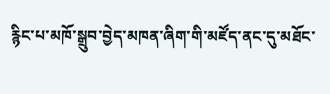རྙིང་པ་མཁོ་སྒྲུབ་བྱེད་མཁན་ཞིག་གི་མཛོད་ནང་དུ་མཐོང་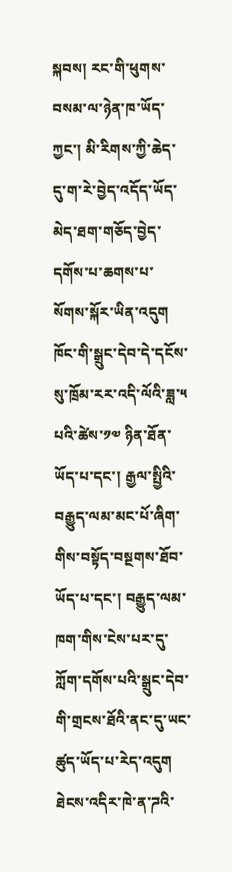སྐབས། རང་གི་ཕུགས་བསམ་ལ་ཉེན་ཁ་ཡོད་ཀྱང་། མི་རིགས་ཀྱི་ཆེད་དུ་ག་རེ་བྱེད་འདོད་ཡོད་མེད་ཐག་གཅོད་བྱེད་དགོས་པ་ཆགས་པ་སོགས་སྐོར་ཡིན་འདུག
ཁོང་གི་སྒྲུང་དེབ་དེ་དངོས་སུ་ཁྲོམ་རར་འདི་ལོའི་ཟླ་༥ པའི་ཚེས་༡༧ ཉིན་ཐོན་ཡོད་པ་དང་། རྒྱལ་སྤྱིའི་བརྒྱུད་ལམ་མང་པོ་ཞིག་གིས་བསྟོད་བསྔགས་ཐོབ་ཡོད་པ་དང་། བརྒྱུད་ལམ་ཁག་གིས་ངེས་པར་དུ་ཀློག་དགོས་པའི་སྒྲུང་དེབ་གི་གྲངས་ཐོའི་ནང་དུ་ཡང་ཚུད་ཡོད་པ་རེད་འདུག
ཐེངས་འདིར་ཁེ་ན་ཌའི་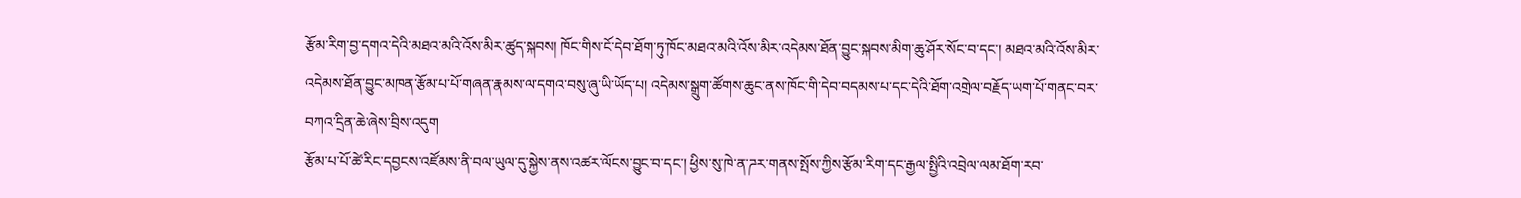རྩོམ་རིག་བྱ་དགའ་དེའི་མཐའ་མའི་འོས་མིར་ཚུད་སྐབས། ཁོང་གིས་ངོ་དེབ་ཐོག་ཏུ་ཁོང་མཐའ་མའི་འོས་མིར་འདེམས་ཐོན་བྱུང་སྐབས་མིག་ཆུ་ཤོར་སོང་བ་དང་། མཐའ་མའི་འོས་མིར་འདེམས་ཐོན་བྱུང་མཁན་རྩོམ་པ་པོ་གཞན་རྣམས་ལ་དགའ་བསུ་ཞུ་ཡི་ཡོད་པ། འདེམས་སྒྲུག་ཚོགས་ཆུང་ནས་ཁོང་གི་དེབ་བདམས་པ་དང་དེའི་ཐོག་འགྲེལ་བརྗོད་ཡག་པོ་གནང་བར་བཀའ་དྲིན་ཆེ་ཞེས་བྲིས་འདུག
རྩོམ་པ་པོ་ཚེ་རིང་དབྱངས་འཛོམས་ནི་བལ་ཡུལ་དུ་སྐྱེས་ནས་འཚར་ལོངས་བྱུང་བ་དང་། ཕྱིས་སུ་ཁེ་ན་ཌར་གནས་སྤོས་ཀྱིས་རྩོམ་རིག་དང་རྒྱལ་སྤྱིའི་འབྲེལ་ལམ་ཐོག་རབ་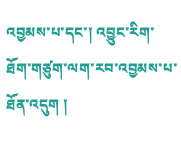འབྱམས་པ་དང་། འབྱུང་རིག་ཐོག་གཙུག་ལག་རབ་འབྱམས་པ་ཐོན་འདུག །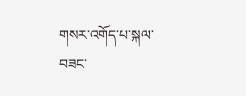གསར་འགོད་པ་སྐལ་བཟང་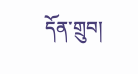དོན་གྲུབ།